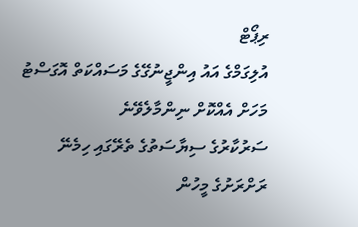ރިޕޯޓް
އުލިގަމްގެ އައު އިންޖީނުގޭގެ މަސައްކަތް އޮގަސްޓު މަހަށް އެއްކޮށް ނިންމާލެވޭނެ
ސަރުކާރުގެ ސިޔާސަތުގެ ތެރޭގައި ހިމެނޭ ރަށްރަށުގެ މީހުން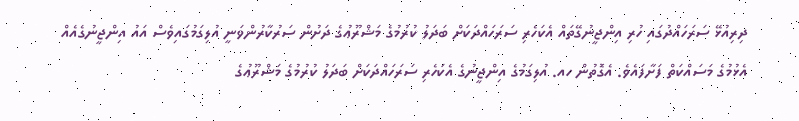ދިރިއުޅޭ ސަރަހައްދުގައި ހުރި އިންޖީނުގޭތައް އެކަހެރި ސަރަހައްދަކަށް ބަދަލު ކުރުމުގެ މަޝްރޫޢުގެ ދަށުން ސަރުކާރުންވަނީ އުލިގަމުގައިވެސް އައު އިންޖީނުގެއެއް އެޅުމުގެ މަސައްކަތް ފަށާފައެވެ. އެގޮތުން ހއ. އުލިގަމުގެ އިންޖީނުގެ އެކަހެރި ސަރަހައްދަކަށް ބަދަލު ކުރުމުގެ މަޝްރޫޢުގެ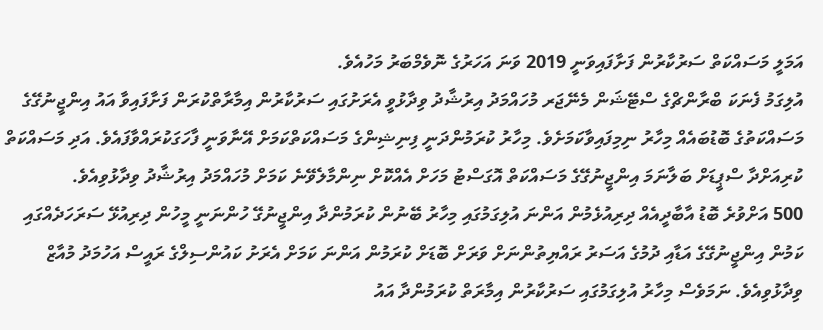އަމަލީ މަސައްކަތް ސަރުކާރުން ފަށާފައިވަނީ 2019 ވަނަ އަހަރުގެ ނޮވެމްބަރު މަހުއެވެ.
އުލިގަމު ފެނަކަ ބްރާންޗްގެ ސްޓޭޝަން މެނޭޖަރ މުހައްމަދު އިރުޝާދު ވިދާޅުވީ އެރަށުގައި ސަރުކާރުން އިމާރާތްކުރަން ފަށާފައިވާ އައު އިންޖީނުގޭގެ މަސައްކަތުގެ ބޮޑުބައެއް މިހާރު ނިމިފައިވާކަމަށެވެ. މިހާރު ކުރަމުންދަނީ ފިނިޝިންގެ މަސައްކަތްކަމަށް އޭނާވަނީ ފާހަގަކުރައްވާފައެވެ. އަދި މަސައްކަތް ކުރިއަށްދާ ސްޕީޑަށް ބަލާނަމަ އިންޖީނުގޭގެ މަސައްކަތް އޮގަސްޓު މަހަށް އެއްކޮށް ނިންމާލެވޭނެ ކަމަށް މުހައްމަދު އިރުޝާދު ވިދާޅުވިއެވެ.
500 އަށްވުރެ ބޮޑު އާބާދީއެއް ދިރިއުޅެމުން އަންނަ އުލިގަމުގައި މިހާރު ބޭނުން ކުރަމުންދާ އިންޖީނުގޭ ހުންނަނީ މީހުން ދިރިއުޅޭ ސަރަހަދެއްގައި ކަމުން އިންޖީނުގޭގެ އަޑާއި ދުމުގެ އަސަރު ރައްޔިތުންނަށް ވަރަށް ބޮޑަށް ކުރަމުން އަންނަ ކަމަށް އެރަށު ކައުންސިލްގެ ރައީސް އަހުމަދު މުއާޒް ވިދާޅުވިއެވެ. ނަމަވެސް މިހާރު އުލިގަމުގައި ސަރުކާރުން އިމާރަތް ކުރަމުންދާ އައު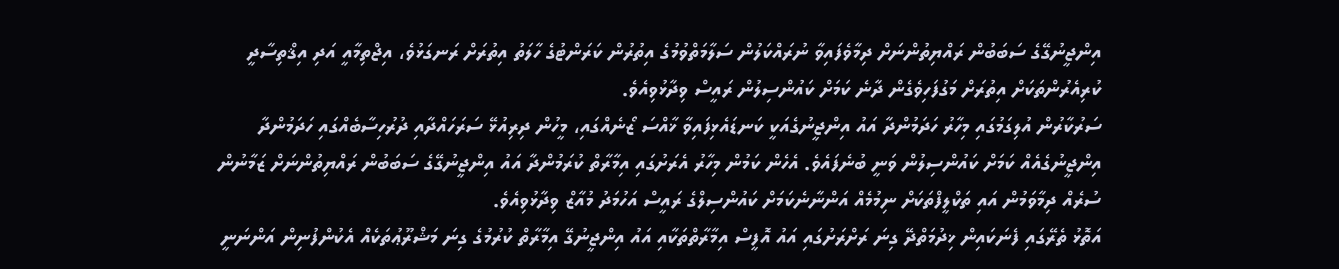އިންޖީނުގޭގެ ސަބަބުން ރައްޔިތުންނަށް ދިމާވެފައިވާ ނުރައްކަލުން ސަލާމަތްވުމުގެ އިތުރުން ކަރަންޓުގެ ހާލަތު އިތުރަށް ރަނގަޅުވެ، އިޖްތިމާއީ އަދި އިޤްތިސާދީ ކުރިއެރުންތަކަށް އިތުރަށް މަގުފަހިވެގެން ދާނެ ކަމަށް ކައުންސިލުން ރައީސް ވިދާޅުވިއެވެ.
ސަރުކާރުން އުލިގަމުގައި މިހާރު ހަދަމުންދާ އައު އިންޖީނުގެއަކީ ކަނޑައެޅިފައިވާ ޚާއްސަ ޒޯނެއްގައި، މީހުން ދިރިއުޅޭ ސަރަހައްދާއި ދުރުހިސާބެއްގައި ހަދަމުންދާ އިންޖީނުގެއެއް ކަމަށް ކައުންސިލުން ވަނީ ބުނެފައެވެ. އެހެން ކަމުން މިހާރު އެރަށުގައި އިމާރާތް ކުރަމުންދާ އައު އިންޖީނުގޭގެ ސަބަބުން ރައްޔިތުންނަށް ޒަމާނުން ސުރެއް ދިމާވަމުން އައި ތަކްލީފްތަކަށް ނިމުމެއް އަންނާނެކަމަށް ކައުންސިލްގެ ރައީސް އަހުމަދު މުއާޒް ވިދާޅުވިއެވެ.
އަތޮޅު ތެރޭގައި ފެނަކައިން ޚިދުމަތްދޭ ގިނަ ރަށްރަށުގައި އައު އޮފީސް އިމާރާތްތަކާއި އައު އިންޖީނުގޭ އިމާރާތް ކުރުމުގެ ގިނަ މަޝްރޫޢުތަކެއް އެކުންފުނިން އަންނަނީ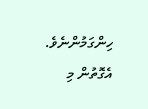ހިންގަމުންނެވެ. އެގޮތުން މި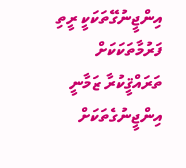އިންޖީނުގޭތަކަކީ ރީތި ފަރުމާތަކަކަށް ތަރައްޤީކުރާ ޒަމާނީ އިންޖީނުގެތަކަށް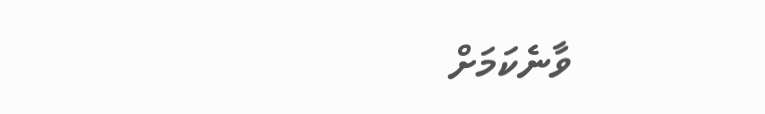ވާނެކަމަށް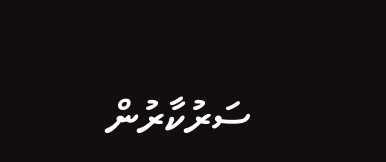ސަރުކާރުން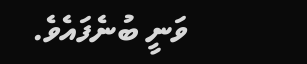ވަނީ ބުނެފައެވެ.